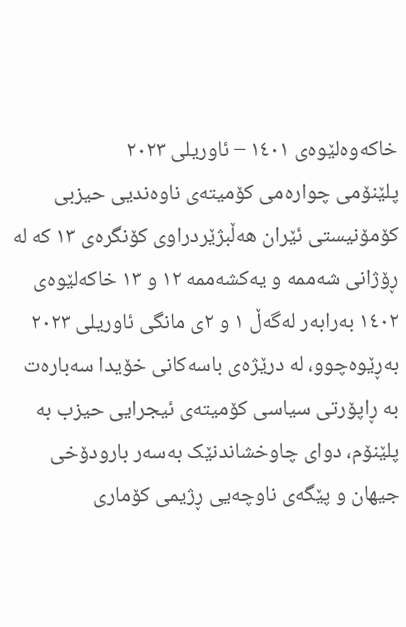خاکەوەلێوەی ١٤٠١ – ئاوریلی ٢٠٢٣
پلێنۆمی چوارەمی کۆمیتەی ناوەندیی حیزبی کۆمۆنیستی ئێران هەڵبژێردراوی کۆنگرەی ١٣ کە لە ڕۆژانی شەممە و یەکشەممە ١٢ و ١٣ خاکەلێوەی ١٤٠٢ بەرابەر لەگەڵ ١ و ٢ی مانگی ئاوریلی ٢٠٢٣ بەڕێوەچوو، لە درێژەی باسەکانی خۆیدا سەبارەت بە ڕاپۆرتی سیاسی کۆمیتەی ئیجرایی حیزب بە پلێنۆم، دوای چاوخشاندنێک بەسەر بارودۆخی جیهان و پێگەی ناوچەیی ڕژیمی کۆماری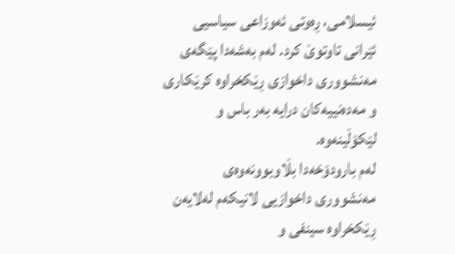ئیسلامی، ڕەوتی ئەوزاعی سیاسیی ئێرانی تاوتوێ کرد. لەم بەشەدا پێگەی مەنشووری داخوازی ڕێکخراوە کرێکاری و مەدەنییەکان درایە بەر باس و لێکۆڵینەوە.
لەم بارودۆخەدا بڵاوبوونەوەی مەنشووری داخوازیی لانیکەم لەلایەن ڕێکخراوە سینفی و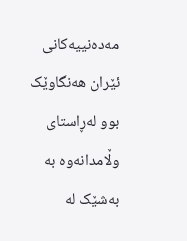مەدەنییەکانی ئێران هەنگاوێک بوو لەڕاستای وڵامدانەوە بە بەشێک لە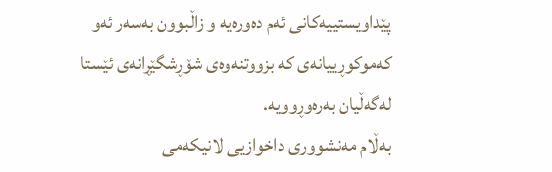پێداویستییەکانی ئەم دەورەیە و زاڵبوون بەسەر ئەو کەموکوڕییانەی کە بزووتنەوەی شۆڕشگێڕانەی ئێستا لەگەڵیان بەرەوڕوویە.
بەڵام مەنشووری داخوازیی لانیکەمی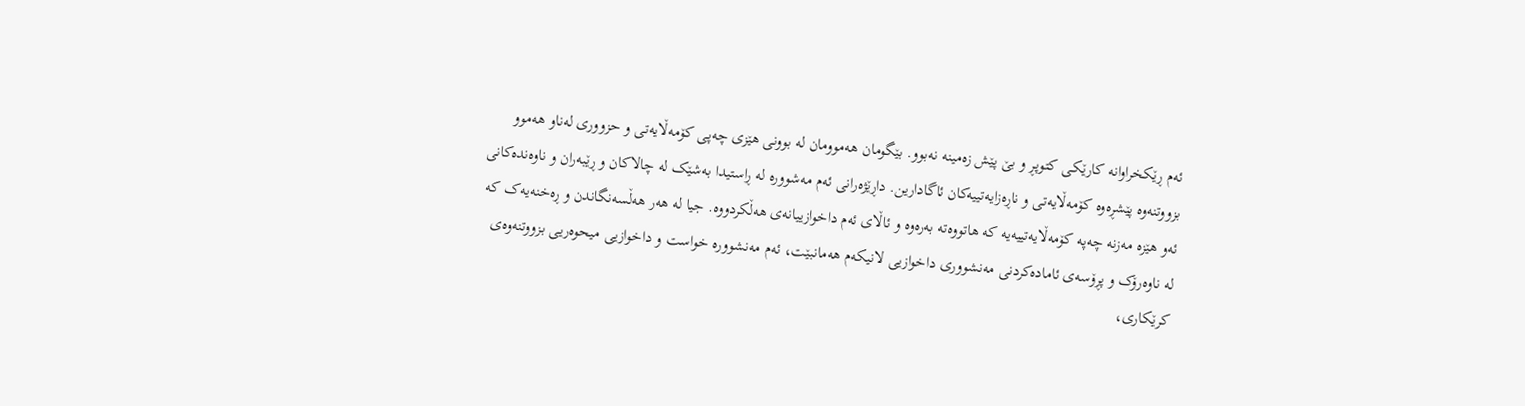ئەم ڕێکخراوانە کارێکی کتوپڕ و بێ پێش زەمینە نەبوو. بێگومان هەموومان لە بوونی هێزی چەپی کۆمەڵایەتی و حزووری لەناو هەموو بزووتنەوە پێشڕەوە کۆمەڵایەتی و ناڕەزایەتییەکان ئاگادارین. داڕێژەرانی ئەم مەشوورە لە ڕاستیدا بەشێک لە چالاکان و ڕێبەران و ناوەندەکانی ئەو هێزە مەزنە چەپە کۆمەڵایەتییەیە کە هاتووەتە بەرەوە و ئاڵای ئەم داخوازییانەی هەڵکردووە. جیا لە هەر هەڵسەنگاندن و ڕەخنەیەک کە لە ناوەرۆک و پڕۆسەی ئامادەکردنی مەنشووری داخوازیی لانیکەم هەمانبێت، ئەم مەنشوورە خواست و داخوازیی میحوەریی بزووتنەوەی کرێکاری،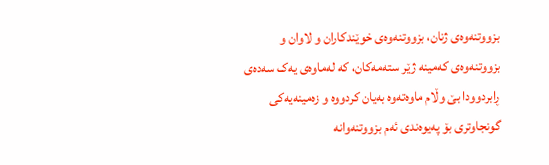بزووتنەوەی ژنان، بزووتنەوەی خوێندکاران و لاوان و بزووتنەوەی کەمینە ژێر ستەمەکان، کە لەماوەی یەک سەدەی ڕابردوودا بێ وڵام ماوەتەوە بەیان کردووە و زەمینەیەکی گونجاوتری بۆ پەیوەندی ئەم بزووتنەوانە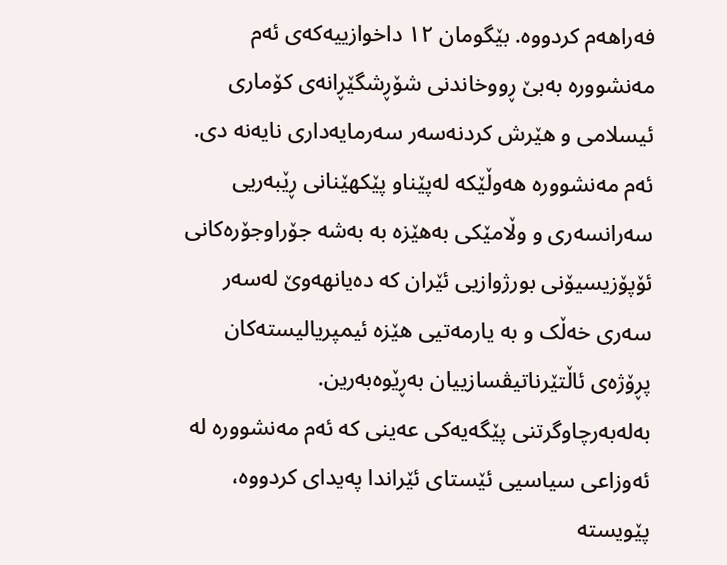فەراهەم کردووە. بێگومان ١٢ داخوازییەکەی ئەم مەنشوورە بەبێ ڕووخاندنی شۆڕشگێڕانەی کۆماری ئیسلامی و هێرش کردنەسەر سەرمایەداری نایەنە دی. ئەم مەنشوورە هەوڵێکە لەپێناو پێکهێنانی ڕێبەریی سەرانسەری و وڵامێکی بەهێزە بە بەشە جۆراوجۆرەکانی ئۆپۆزیسیۆنی بورژوازیی ئێران کە دەیانهەوێ لەسەر سەری خەڵک و بە یارمەتیی هێزە ئیمپریالیستەکان پڕۆژەی ئاڵتێرناتیڤسازییان بەڕێوەبەرین.
بەلەبەرچاوگرتنی پێگەیەکی عەینی کە ئەم مەنشوورە لە ئەوزاعی سیاسیی ئێستای ئێراندا پەیدای کردووە، پێویستە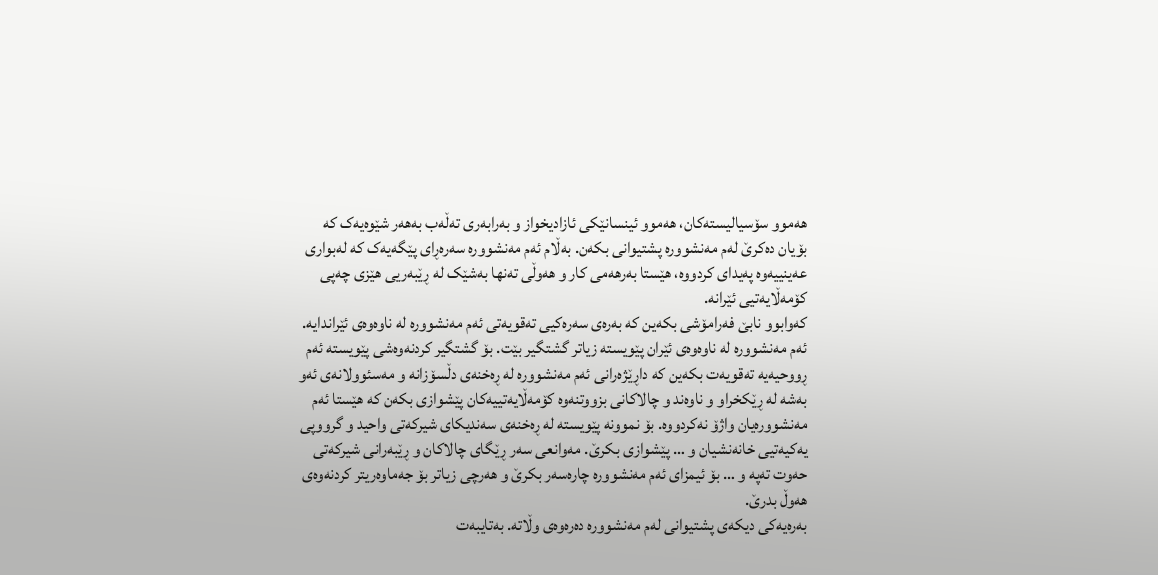هەموو سۆسیالیستەکان، هەموو ئینسانێکی ئازادیخواز و بەرابەری تەڵەب بەهەر شێوەیەک کە بۆیان دەکرێ لەم مەنشوورە پشتیوانی بکەن. بەڵام ئەم مەنشوورە سەرەڕای پێگەیەک کە لەبواری عەینییەوە پەیدای کردووە، هێستا بەرهەمی کار و هەوڵی تەنها بەشێک لە ڕێبەریی هێزی چەپی کۆمەڵایەتیی ئێرانە.
کەوابوو نابێ فەرامۆشی بکەین کە بەرەی سەرەکیی تەقویەتی ئەم مەنشوورە لە ناوەوەی ئێراندایە. ئەم مەنشوورە لە ناوەوەی ئێران پێویستە زیاتر گشتگیر بێت. بۆ گشتگیر کردنەوەشی پێویستە ئەم ڕووحیەیە تەقویەت بکەین کە داڕێژەرانی ئەم مەنشوورە لە ڕەخنەی دڵسۆزانە و مەسئوولانەی ئەو بەشە لە ڕێکخراو و ناوەند و چالاکانی بزووتنەوە کۆمەڵایەتییەکان پێشوازی بکەن کە هێستا ئەم مەنشوورەیان واژۆ نەکردووە. بۆ نموونە پێویستە لە ڕەخنەی سەندیکای شیرکەتی واحید و گرووپی یەکیەتیی خانەنشیان و … پێشوازی بکرێ. مەوانعی سەر ڕێگای چالاکان و ڕێبەرانی شیرکەتی حەوت تەپە و … بۆ ئیمزای ئەم مەنشوورە چارەسەر بکرێ و هەرچی زیاتر بۆ جەماوەریتر کردنەوەی هەوڵ بدرێ.
بەرەیەکی دیکەی پشتیوانی لەم مەنشوورە دەرەوەی وڵاتە. بەتایبەت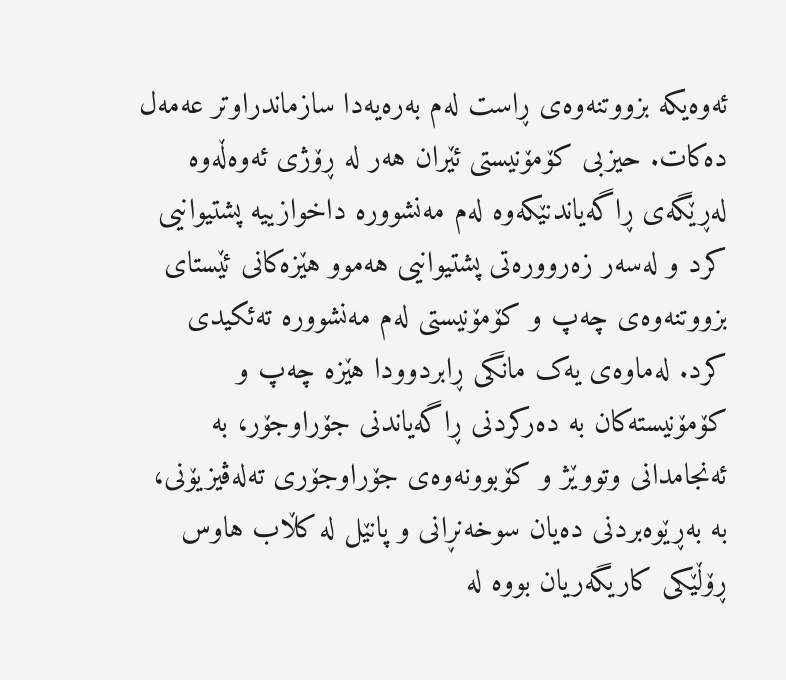ئەوەیکە بزووتنەوەی ڕاست لەم بەرەیەدا سازماندراوتر عەمەل دەکات. حیزبی کۆمۆنیستی ئێران هەر لە ڕۆژی ئەوەڵەوە لەڕێگەی ڕاگەیاندنێکەوە لەم مەنشوورە داخوازییە پشتیوانیی کرد و لەسەر زەروورەتی پشتیوانیی هەموو هێزەکانی ئێستای بزووتنەوەی چەپ و کۆمۆنیستی لەم مەنشوورە تەئکیدی کرد. لەماوەی یەک مانگی ڕابردوودا هێزە چەپ و کۆمۆنیستەکان بە دەرکردنی ڕاگەیاندنی جۆراوجۆر، بە ئەنجامدانی وتووێژ و کۆبوونەوەی جۆراوجۆری تەلەڤیزیۆنی، بە بەڕێوەبردنی دەیان سوخەنڕانی و پانێل لە کڵاب هاوس ڕۆڵێکی کاریگەریان بووە لە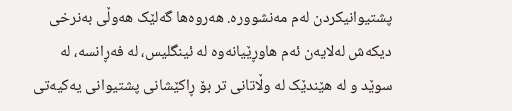پشتیوانیکردن لەم مەنشوورە. هەروەها گەلێک هەوڵی بەنرخی دیکەش لەلایەن ئەم هاوڕێیانەوە لە ئینگلیس، لە فەڕانسە، لە سوێد و لە هێندێک لە وڵاتانی تر بۆ ڕاکێشانی پشتیوانی یەکیەتی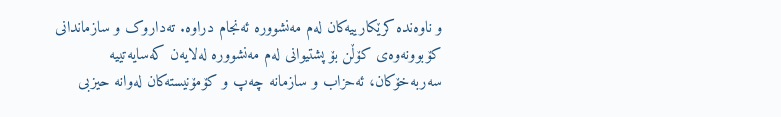و ناوەندە کرێکارییەکان لەم مەنشوورە ئەنجام دراوە. تەداروک و سازماندانی کۆبوونەوەی کۆڵن بۆ پشتیوانی لەم مەنشوورە لەلایەن کەسایەتییە سەربەخۆکان، ئەحزاب و سازمانە چەپ و کۆمۆنیستەکان لەوانە حیزبی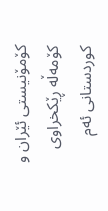کۆمۆنیستی ئێران و کۆمەڵە ڕێکخراوی کوردستانی ئەم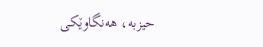حیزبە، هەنگاوێکی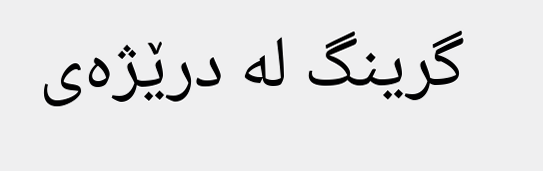گرینگ لە درێژەی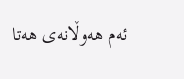ئەم هەوڵانەی هەتا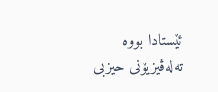ئێستادا بووە
تەلەڤیزیۆنی حیزبی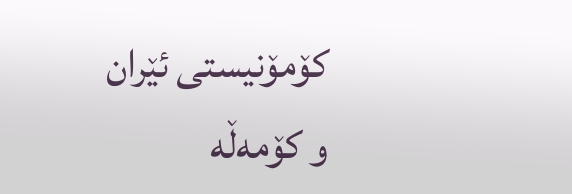کۆمۆنیستی ئێران و کۆمەڵە